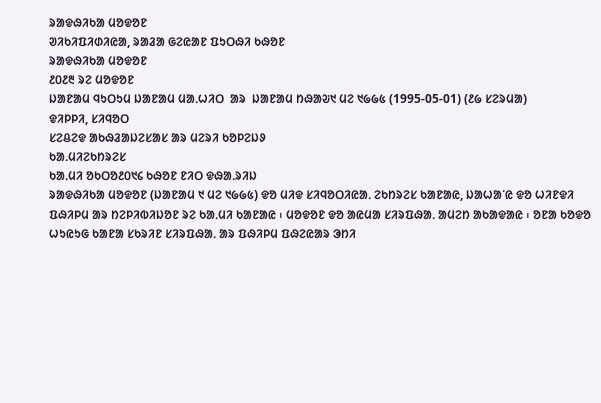ᱨᱟᱫᱷᱤᱠᱟ ᱢᱚᱫᱚᱱ
ᱣᱤᱠᱤᱯᱤᱰᱤᱭᱟ, ᱨᱟᱲᱟ ᱜᱮᱭᱟᱱ ᱯᱩᱛᱷᱤ ᱠᱷᱚᱱ
ᱨᱟᱫᱷᱤᱠᱟ ᱢᱚᱫᱚᱱ
᱒᱐᱒᱓ ᱨᱮ ᱢᱚᱫᱚᱱ
ᱡᱟᱱᱟᱢ ᱧᱩᱛᱩᱢ ᱡᱟᱱᱟᱢ ᱢᱟᱹᱦᱤᱛ  ᱟᱨ  ᱡᱟᱱᱟᱢ ᱴᱷᱟᱶ᱑ ᱢᱮ ᱑᱙᱙᱕ (1995-05-01) (᱒᱙ ᱥᱮᱨᱢᱟ)
ᱫᱤᱞᱞᱤ, ᱥᱤᱧᱚᱛ
ᱥᱮᱪᱮᱫ ᱟᱠᱷᱲᱟᱡᱮᱥᱟᱥ ᱟᱨ ᱢᱮᱨᱤ ᱠᱚᱞᱮᱡᱽ
ᱠᱟᱹᱢᱤᱮᱠᱴᱨᱮᱥ
ᱠᱟᱹᱢᱤ ᱚᱠᱛᱚ᱒᱐᱑᱔ ᱠᱷᱚᱱ ᱱᱤᱛ ᱫᱷᱟᱹᱨᱤᱡ
ᱨᱟᱫᱷᱤᱠᱟ ᱢᱚᱫᱚᱱ (ᱡᱟᱱᱟᱢ ᱑ ᱢᱮ ᱑᱙᱙᱕) ᱫᱚ ᱢᱤᱫ ᱥᱤᱧᱚᱛᱤᱭᱟᱹ ᱮᱠᱴᱨᱮᱥ ᱠᱟᱱᱟᱭ, ᱡᱟᱦᱟᱸᱭ ᱫᱚ ᱦᱤᱱᱫᱤ ᱯᱷᱤᱞᱢ ᱟᱨ ᱴᱮᱞᱤᱵᱤᱡᱚᱱ ᱨᱮ ᱠᱟᱹᱢᱤ ᱠᱟᱱᱟᱭ ᱾ ᱢᱚᱫᱚᱱ ᱫᱚ ᱟᱭᱢᱟ ᱥᱤᱨᱯᱷᱟᱹ ᱟᱢᱮᱴ ᱟᱠᱟᱫᱟᱭ ᱾ ᱚᱱᱟ ᱠᱚᱫᱚ ᱦᱩᱭᱩᱜ ᱠᱟᱱᱟ ᱥᱠᱨᱤᱱ ᱥᱤᱨᱯᱷᱟᱹ ᱟᱨ ᱯᱷᱤᱞᱢ ᱯᱷᱮᱭᱟᱨ ᱳᱴᱤ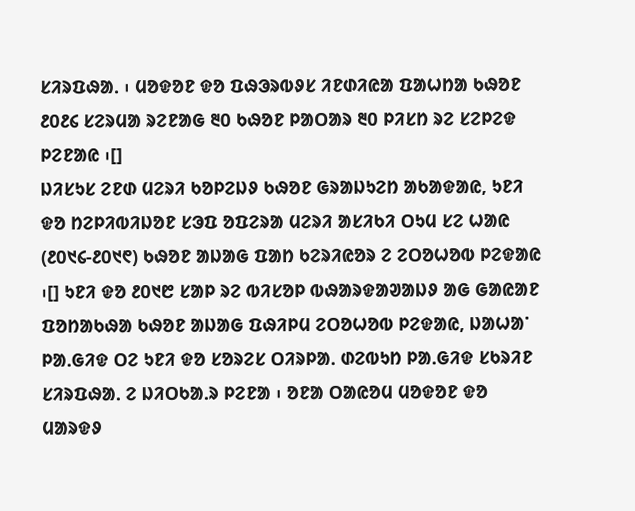ᱥᱤᱨᱯᱷᱟᱹ ᱾ ᱢᱚᱫᱚᱱ ᱫᱚ ᱯᱷᱳᱨᱵᱽᱥ ᱤᱱᱰᱤᱭᱟ ᱯᱟᱦᱴᱟ ᱠᱷᱚᱱ ᱒᱐᱒᱔ ᱥᱮᱨᱢᱟ ᱨᱮᱱᱟᱜ ᱓᱐ ᱠᱷᱚᱱ ᱞᱟᱛᱟᱨ ᱓᱐ ᱞᱤᱥᱴ ᱨᱮ ᱥᱮᱞᱮᱫ ᱞᱮᱱᱟᱭ ᱾[]
ᱡᱤᱥᱩᱥ ᱮᱱᱰ ᱢᱮᱨᱤ ᱠᱚᱞᱮᱡᱽ ᱠᱷᱚᱱ ᱜᱨᱟᱡᱩᱮᱴ ᱟᱠᱟᱫᱟᱭ, ᱩᱱᱤ ᱫᱚ ᱴᱮᱞᱤᱵᱤᱡᱚᱱ ᱥᱳᱯ ᱚᱯᱮᱨᱟ ᱢᱮᱨᱤ ᱟᱥᱤᱠᱤ ᱛᱩᱢ ᱥᱮ ᱦᱟᱭ (᱒᱐᱑᱔-᱒᱐᱑᱖) ᱠᱷᱚᱱ ᱟᱡᱟᱜ ᱯᱟᱴ ᱠᱮᱨᱤᱭᱚᱨ ᱮ ᱮᱛᱚᱦᱚᱵ ᱞᱮᱫᱟᱭ ᱾[] ᱩᱱᱤ ᱫᱚ ᱒᱐᱑᱘ ᱥᱟᱞ ᱨᱮ ᱵᱤᱥᱚᱞ ᱵᱷᱟᱨᱫᱟᱣᱟᱡᱽ ᱟᱜ ᱜᱟᱭᱟᱱ ᱯᱚᱴᱟᱠᱷᱟ ᱠᱷᱚᱱ ᱟᱡᱟᱜ ᱯᱷᱤᱞᱢ ᱮᱛᱚᱦᱚᱵ ᱞᱮᱫᱟᱭ, ᱡᱟᱦᱟᱸ ᱞᱟᱹᱜᱤᱫ ᱛᱮ ᱩᱱᱤ ᱫᱚ ᱥᱚᱨᱮᱥ ᱛᱤᱨᱞᱟᱹ ᱰᱮᱵᱩᱴ ᱞᱟᱹᱜᱤᱫ ᱥᱠᱨᱤᱱ ᱥᱤᱨᱯᱷᱟᱹ ᱮ ᱡᱤᱛᱠᱟᱹᱨ ᱞᱮᱱᱟ ᱾ ᱚᱱᱟ ᱛᱟᱭᱚᱢ ᱢᱚᱫᱚᱱ ᱫᱚ ᱢᱟᱨᱫᱽ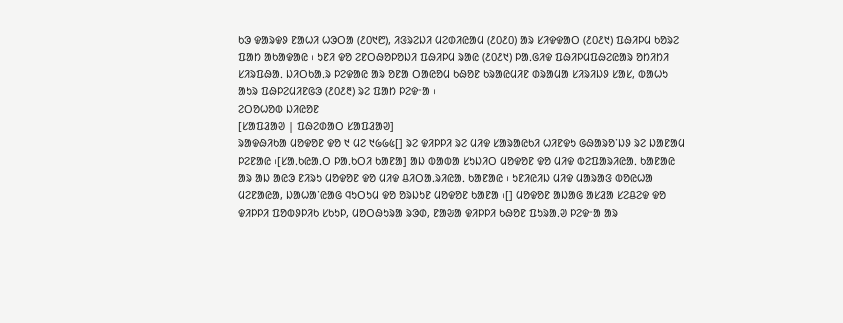ᱠᱳ ᱫᱟᱨᱫᱽ ᱱᱟᱦᱤ ᱦᱳᱛᱟ (᱒᱐᱑᱘), ᱤᱝᱨᱮᱡᱤ ᱢᱮᱰᱤᱭᱟᱢ (᱒᱐᱒᱐) ᱟᱨ ᱥᱤᱫᱫᱟᱛ (᱒᱐᱒᱑) ᱯᱷᱤᱞᱢ ᱠᱚᱨᱮ ᱯᱟᱴ ᱟᱠᱟᱫᱟᱭ ᱾ ᱩᱱᱤ ᱫᱚ ᱮᱱᱛᱷᱚᱞᱚᱡᱤ ᱯᱷᱤᱞᱢ ᱨᱟᱭ (᱒᱐᱒᱑) ᱞᱟᱹᱜᱤᱫ ᱯᱷᱤᱞᱢᱯᱷᱮᱭᱟᱨ ᱚᱴᱤᱴᱤ ᱥᱤᱨᱯᱷᱟᱹ ᱡᱤᱛᱠᱟᱹᱨ ᱞᱮᱫᱟᱭ ᱟᱨ ᱚᱱᱟ ᱛᱟᱭᱚᱢ ᱠᱷᱚᱱ ᱠᱨᱟᱭᱢᱤᱱ ᱰᱨᱟᱢᱟ ᱥᱤᱨᱤᱡᱽ ᱥᱟᱥ, ᱵᱟᱦᱩ ᱟᱩᱨ ᱯᱷᱞᱮᱢᱤᱱᱜᱳ (᱒᱐᱒᱓) ᱨᱮ ᱯᱟᱴ ᱞᱮᱫᱼᱟ ᱾
ᱮᱛᱚᱦᱚᱵ ᱡᱤᱭᱚᱱ
[ᱥᱟᱯᱲᱟᱣ | ᱯᱷᱮᱰᱟᱛ ᱥᱟᱯᱲᱟᱣ]
ᱨᱟᱫᱷᱤᱠᱟ ᱢᱚᱫᱚᱱ ᱫᱚ ᱑ ᱢᱮ ᱑᱙᱙᱕[] ᱨᱮ ᱫᱤᱞᱞᱤ ᱨᱮ ᱢᱤᱫ ᱥᱟᱨᱟᱭᱠᱤ ᱦᱤᱱᱫᱩ ᱜᱷᱟᱨᱚᱸᱡᱽ ᱨᱮ ᱡᱟᱱᱟᱢ ᱞᱮᱱᱟᱭ ᱾[ᱥᱟᱹᱠᱭᱟᱹᱛ ᱞᱟᱹᱠᱛᱤ ᱠᱟᱱᱟ] ᱟᱡ ᱵᱟᱵᱟ ᱥᱩᱡᱤᱛ ᱢᱚᱫᱚᱱ ᱫᱚ ᱢᱤᱫ ᱵᱮᱯᱟᱨᱤᱭᱟᱹ ᱠᱟᱱᱟᱭ ᱟᱨ ᱟᱡ ᱟᱭᱳ ᱱᱤᱨᱩ ᱢᱚᱫᱚᱱ ᱫᱚ ᱢᱤᱫ ᱪᱤᱛᱟᱹᱨᱤᱭᱟᱹ ᱠᱟᱱᱟᱭ ᱾ ᱩᱱᱤᱭᱤᱡ ᱢᱤᱫ ᱢᱟᱨᱟᱝ ᱵᱚᱭᱦᱟ ᱢᱮᱱᱟᱭᱟ, ᱡᱟᱦᱟᱸᱭᱟᱜ ᱧᱩᱛᱩᱢ ᱫᱚ ᱚᱨᱡᱩᱱ ᱢᱚᱫᱚᱱ ᱠᱟᱱᱟ ᱾[] ᱢᱚᱫᱚᱱ ᱟᱡᱟᱜ ᱟᱥᱲᱟ ᱥᱮᱪᱮᱫ ᱫᱚ ᱫᱤᱞᱞᱤ ᱯᱚᱵᱽᱞᱤᱠ ᱥᱠᱩᱞ, ᱢᱚᱛᱷᱩᱨᱟ ᱨᱳᱰ, ᱱᱟᱶᱟ ᱫᱤᱞᱞᱤ ᱠᱷᱚᱱ ᱯᱩᱨᱟᱹᱣ ᱞᱮᱫᱼᱟ ᱟᱨ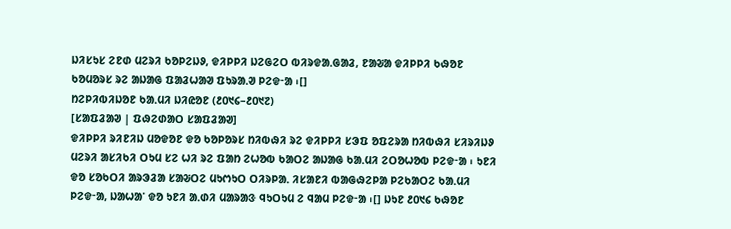ᱡᱤᱥᱩᱥ ᱮᱱᱰ ᱢᱮᱨᱤ ᱠᱚᱞᱮᱡᱽ, ᱫᱤᱞᱞᱤ ᱡᱮᱜᱮᱛ ᱵᱤᱨᱫᱟᱹᱜᱟᱲ, ᱱᱟᱶᱟ ᱫᱤᱞᱞᱤ ᱠᱷᱚᱱ ᱠᱚᱢᱚᱨᱥ ᱨᱮ ᱟᱡᱟᱜ ᱯᱟᱲᱦᱟᱣ ᱯᱩᱨᱟᱹᱣ ᱞᱮᱫᱼᱟ ᱾[]
ᱴᱮᱞᱤᱵᱤᱡᱚᱱ ᱠᱟᱹᱢᱤ ᱡᱤᱭᱚᱱ (᱒᱐᱑᱔–᱒᱐᱑᱗)
[ᱥᱟᱯᱲᱟᱣ | ᱯᱷᱮᱰᱟᱛ ᱥᱟᱯᱲᱟᱣ]
ᱫᱤᱞᱞᱤ ᱨᱤᱱᱤᱡ ᱢᱚᱫᱚᱱ ᱫᱚ ᱠᱚᱞᱚᱨᱥ ᱴᱤᱵᱷᱤ ᱨᱮ ᱫᱤᱞᱞᱤ ᱥᱳᱯ ᱚᱯᱮᱨᱟ ᱴᱤᱵᱷᱤ ᱥᱤᱨᱤᱡᱽ ᱢᱮᱨᱤ ᱟᱥᱤᱠᱤ ᱛᱩᱢ ᱥᱮ ᱦᱤ ᱨᱮ ᱯᱟᱴ ᱮᱦᱚᱵ ᱠᱟᱛᱮ ᱟᱡᱟᱜ ᱠᱟᱹᱢᱤ ᱮᱛᱚᱦᱚᱵ ᱞᱮᱫᱼᱟ ᱾ ᱩᱱᱤ ᱫᱚ ᱥᱚᱠᱛᱤ ᱟᱨᱳᱲᱟ ᱥᱟᱶᱛᱮ ᱢᱩᱬᱩᱛ ᱛᱤᱨᱞᱟᱹ ᱤᱥᱟᱱᱤ ᱵᱟᱜᱷᱮᱞᱟ ᱞᱮᱠᱟᱛᱮ ᱠᱟᱹᱢᱤ ᱞᱮᱫᱼᱟ, ᱡᱟᱦᱟᱸ ᱫᱚ ᱩᱱᱤ ᱟᱹᱰᱤ ᱢᱟᱨᱟᱝ ᱧᱩᱛᱩᱢ ᱮ ᱧᱟᱢ ᱞᱮᱫᱼᱟ ᱾[] ᱡᱩᱱ ᱒᱐᱑᱔ ᱠᱷᱚᱱ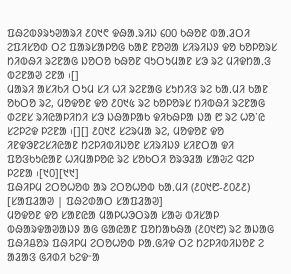ᱯᱷᱮᱵᱽᱨᱩᱣᱟᱨᱤ ᱒᱐᱑᱖ ᱫᱷᱟᱹᱨᱤᱡ ᱔᱐᱐ ᱠᱷᱚᱱ ᱵᱟᱹᱲᱛᱤ ᱮᱯᱤᱥᱚᱰ ᱛᱮ ᱯᱟᱨᱥᱟᱞᱚᱜ ᱠᱟᱱ ᱱᱚᱣᱟ ᱥᱤᱨᱤᱡᱽ ᱫᱚ ᱠᱚᱞᱚᱨᱥ ᱴᱤᱵᱷᱤ ᱨᱮᱱᱟᱜ ᱡᱚᱛᱚ ᱠᱷᱚᱱ ᱧᱩᱛᱩᱢᱟᱱ ᱥᱳ ᱨᱮ ᱢᱤᱫᱴᱟᱹᱝ ᱵᱮᱱᱟᱣ ᱮᱱᱟ ᱾[]
ᱢᱟᱨᱤ ᱟᱥᱤᱠᱤ ᱛᱩᱢ ᱥᱤ ᱦᱤ ᱨᱮᱱᱟᱜ ᱥᱩᱴᱤᱝ ᱨᱮ ᱠᱟᱹᱢᱤ ᱠᱟᱱ ᱚᱠᱛᱚ ᱨᱮ, ᱢᱚᱫᱚᱱ ᱫᱚ ᱒᱐᱑᱕ ᱨᱮ ᱠᱚᱞᱚᱨᱥ ᱴᱤᱵᱷᱤ ᱨᱮᱱᱟᱜ ᱰᱮᱱᱥ ᱨᱤᱭᱟᱞᱤᱴᱤ ᱥᱳ ᱡᱷᱟᱞᱟᱠ ᱫᱤᱠᱷᱞᱟ ᱡᱟ ᱘ ᱨᱮ ᱦᱚᱸᱭ ᱥᱮᱞᱮᱫ ᱞᱮᱱᱟ ᱾[][] ᱒᱐᱑᱗ ᱥᱮᱨᱢᱟ ᱨᱮ, ᱢᱚᱫᱚᱱ ᱫᱚ ᱤᱱᱫᱳᱱᱮᱥᱤᱭᱟᱱ ᱴᱮᱞᱤᱵᱤᱡᱚᱱ ᱥᱤᱨᱤᱡᱽ ᱥᱤᱱᱛᱟ ᱫᱤ ᱯᱚᱝᱠᱩᱭᱟᱱ ᱦᱤᱢᱟᱞᱚᱭ ᱨᱮ ᱥᱚᱠᱛᱤ ᱚᱨᱳᱲᱟ ᱥᱟᱶᱮ ᱧᱮᱞ ᱞᱮᱱᱟ ᱾[᱑᱐][᱑᱑]
ᱯᱷᱤᱞᱢ ᱮᱛᱚᱦᱚᱵ ᱟᱨ ᱮᱛᱚᱦᱚᱵ ᱠᱟᱹᱢᱤ (᱒᱐᱑᱘-᱒᱐᱒᱒)
[ᱥᱟᱯᱲᱟᱣ | ᱯᱷᱮᱰᱟᱛ ᱥᱟᱯᱲᱟᱣ]
ᱢᱚᱫᱚᱱ ᱫᱚ ᱥᱟᱱᱭᱟ ᱢᱟᱞᱦᱳᱛᱨᱟ ᱥᱟᱶ ᱵᱤᱥᱟᱞ ᱵᱷᱟᱨᱫᱟᱣᱟᱡᱽ ᱟᱜ ᱜᱟᱭᱟᱱ ᱯᱚᱴᱟᱠᱷᱟ (᱒᱐᱑᱘) ᱨᱮ ᱟᱡᱟᱜ ᱯᱷᱤᱪᱚᱨ ᱯᱷᱤᱞᱢ ᱮᱛᱚᱦᱚᱵ ᱞᱟᱹᱜᱤᱫ ᱛᱮ ᱴᱮᱞᱤᱵᱤᱡᱚᱱ ᱮ ᱟᱲᱟᱝ ᱜᱤᱰᱤ ᱠᱮᱫᱼᱟ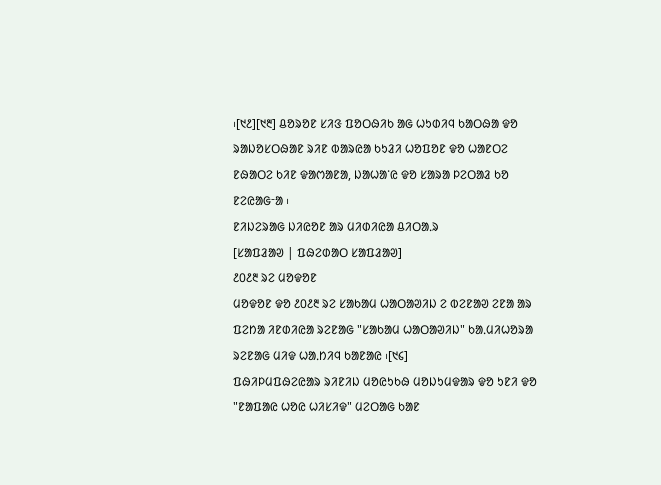᱾[᱑᱒][᱑᱓] ᱪᱚᱨᱚᱱ ᱥᱤᱝ ᱯᱚᱛᱷᱤᱠ ᱟᱜ ᱦᱩᱰᱤᱧ ᱠᱟᱛᱷᱟ ᱫᱚ ᱨᱟᱡᱚᱥᱛᱷᱟᱱ ᱨᱤᱱ ᱵᱟᱨᱭᱟ ᱠᱩᱲᱤ ᱦᱚᱯᱚᱱ ᱫᱚ ᱦᱟᱱᱛᱮ ᱱᱷᱟᱛᱮ ᱠᱤᱱ ᱫᱟᱬᱟᱱᱟ, ᱡᱟᱦᱟᱸᱭ ᱫᱚ ᱥᱟᱨᱟ ᱞᱮᱛᱟᱲ ᱠᱚ ᱱᱮᱭᱟᱜᱼᱟ ᱾
ᱱᱤᱡᱮᱨᱟᱜ ᱡᱤᱭᱚᱱ ᱟᱨ ᱢᱤᱰᱤᱭᱟ ᱪᱤᱛᱟᱹᱨ
[ᱥᱟᱯᱲᱟᱣ | ᱯᱷᱮᱰᱟᱛ ᱥᱟᱯᱲᱟᱣ]
᱒᱐᱒᱓ ᱨᱮ ᱢᱚᱫᱚᱱ
ᱢᱚᱫᱚᱱ ᱫᱚ ᱒᱐᱒᱓ ᱨᱮ ᱥᱟᱠᱟᱢ ᱦᱟᱛᱟᱣᱤᱡ ᱮ ᱵᱮᱱᱟᱣ ᱮᱱᱟ ᱟᱨ ᱯᱮᱴᱟ ᱤᱱᱰᱤᱭᱟ ᱨᱮᱱᱟᱜ "ᱥᱟᱠᱟᱢ ᱦᱟᱛᱟᱣᱤᱡ" ᱠᱟᱹᱢᱤᱦᱚᱨᱟ ᱨᱮᱱᱟᱜ ᱢᱤᱫ ᱦᱟᱹᱴᱤᱧ ᱠᱟᱱᱟᱭ ᱾[᱑᱔]
ᱯᱷᱤᱞᱢᱯᱷᱮᱭᱟᱨ ᱨᱤᱱᱤᱡ ᱢᱚᱭᱩᱠᱷ ᱢᱚᱡᱩᱢᱫᱟᱨ ᱫᱚ ᱩᱱᱤ ᱫᱚ "ᱱᱟᱯᱟᱭ ᱦᱚᱭ ᱦᱤᱥᱤᱫ" ᱢᱮᱛᱟᱜ ᱠᱟᱱ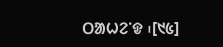ᱛᱟᱦᱮᱸᱫ ᱾[᱑᱕]